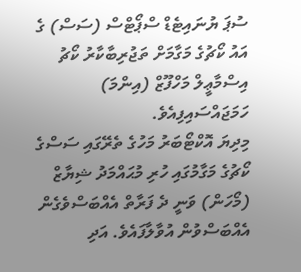ސުޕަ ޔުނައިޓެޑް ސްޕޯޓްސް (ސަސް) ގެ އައު ކޯޗުގެ މަގާމަށް ތަޖުރިބާކާރު ކޯޗު އިސްމާޢީލް މަހްފޫޒް (އިންމަ) ހަމަޖައްސައިފިއެވެ.
މިދިޔަ އޮކްޓޯބަރު މަހުގެ ތެރޭގައި ސަސްގެ ކޯޗުގެ މަގާމުގައި ހުރި މުޙައްމަދު ޝިޔާޒް (މޯހަން) ވަނީ ދެ ފަރާތް އެއްބަސްވެގެން އެއްބަސްވުން އުވާލާފައެވެ. އަދި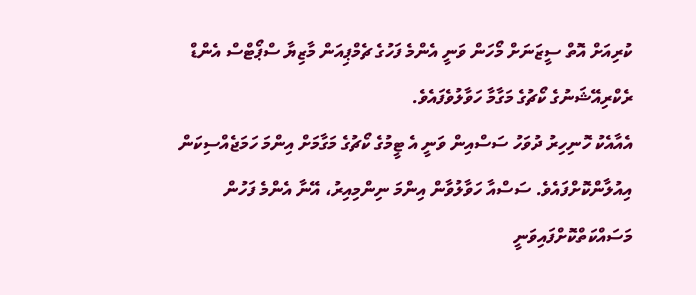ކުރިއަށް އޮތް ސީޒަނަށް މޯހަން ވަނީ އެންމެ ފަހުގެ ޗެމްޕިއަން މާޒިޔާ ސްޕޯޓްސް އެންޑް ރެކްރިއޭޝަނުގެ ކޯޗުގެ މަގާމާ ހަވާލުވެފައެވެ.
އެއާއެކު ހޮނިހިރު ދުވަހު ސަސްއިން ވަނީ އެ ޓީމުގެ ކޯޗުގެ މަގާމަށް އިންމަ ހަމަޖެއްސިކަން އިއުލާންކޮށްފައެވެ. ސަސްއާ ހަވާލުވާން އިންމަ ނިންމިއިރު، އޭނާ އެންމެ ފަހުން މަސައްކަތްކޮށްފައިވަނީ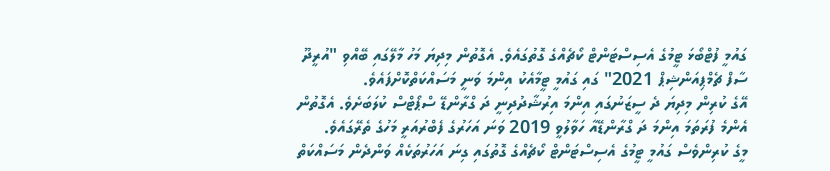ގައުމީ ފުޓްބޯޅަ ޓީމުގެ އެސިސްޓަންޓް ކޯޗެއްގެ ގޮތުގައެވެ. އެގޮތުން މިދިޔަ މަހު މާލޭގައި ބޭއްވި "އުރީދޫ ސާފް ޗެމްޕިއަންޝިޕް 2021" ގައި ގައުމީ ޓީމާއެކު އިންމަ ވަނީ މަސައްކަތްކޮށްފައެވެ.
އޭގެ ކުރިން މިދިޔަ ދެ ސީޒަނުގައި އިންމަ އިރުޝާދުދިނީ ދަ ގްރާންޑޭ ސްޕޯޓްސް ކުލަބަށެވެ. އެގޮތުން އެންމެ ފުރަތަމަ އިންމަ ދަ ގްރާންޑޭއާ ހަވާލުވީ 2019 ވަނަ އަހަރުގެ ފެބްރުއަރީ މަހުގެ ތެރޭގައެވެ.
މީގެ ކުރިންވެސް ގައުމީ ޓީމުގެ އެސިސްޓަންޓް ކޯޗެއްގެ ގޮތުގައި ގިނަ އަހަރުތަކެއް ވަންދެން މަސައްކަތް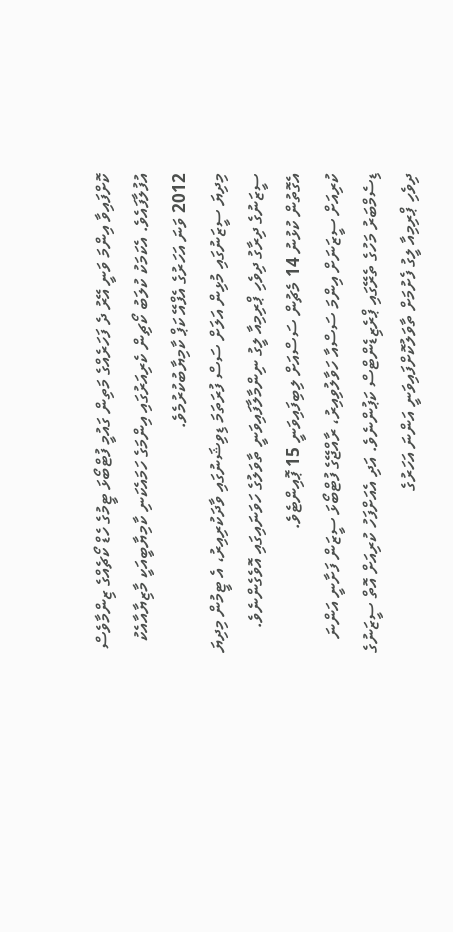ކޮށްފައިވާ އިންމަ ވަނީ އޭރު ދެ ފަހަރެއްގެ މަތިން ގައުމީ ފުޓްބޯޅަ ޓީމުގެ ހެޑް ކޯޗެއްގެ ޒިންމާވެސް އުފުލާފައެވެ. އެކަމަކު ކުލަބު ކޯޗިން ކެރިއަރުގައި އިންމަގެ ހަމައެކަނި ކާމިޔާބީއަކީ މާޒިޔާއާއެކު 2012 ވަނަ އަހަރުގެ އެފްއޭ ކަޕް ކާމިޔާބުކުރުމެވެ.
މިދިޔަ ސީޒަނުގައި މުޅިން އަލަށް ސަސް ފުރަތަމަ ޑިވިޝަނުގައި ވާދަކުރިއިރު، އެ ޓީމުން މިދިޔަ ސީޒަނުގެ ދިރާގު ދިވެހި ޕްރިމިއާ ލީގު ނިންމާލާފައިވަނީ ތާވަލުގެ ހަވަނައިގައި އޮވެގެންނެވެ. އެގޮތުން ކުޅުނު 14 މެޗުން ސަސްއަށް ލިބިފައިވަނީ 15 ޕޮއިންޓެވެ.
ކުރިއަށް ސީޒަނަށް އިންމަ ސަސްއާ ހަވާލުވިއިރު، ރާއްޖޭގެ ފުޓްބޯޅަ ސީޒަން ފަށާނީ އަންނަ ޑިސެމްބަރު މަހުގެ ތެރޭގައި ޕްރެޒިޑެންޓްސް ކަޕުންނެވެ. އަދި އެއަށްފަހު ކުރިއަށް އޮތް ސީޒަނުގެ ދިވެހި ޕްރިމިއާ ލީގު ފެށުމަށް ތާވަލުކޮށްފައިވަނީ އަންނަ އަހަރުގެ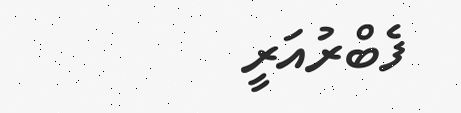ފެބްރުއަރީ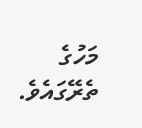މަހުގެ ތެރޭގައެވެ.